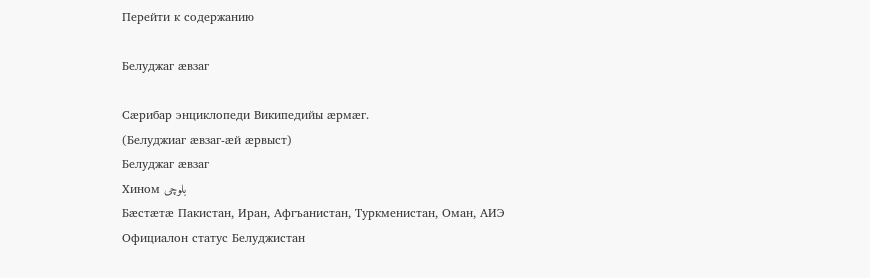Перейти к содержанию

Белуджаг æвзаг

Сæрибар энциклопеди Википедийы æрмæг.
(Белуджиаг æвзаг-æй æрвыст)
Белуджаг æвзаг
Хином بلوچی
Бæстæтæ Пакистан, Иран, Афгъанистан, Туркменистан, Оман, АИЭ
Официалон статус Белуджистан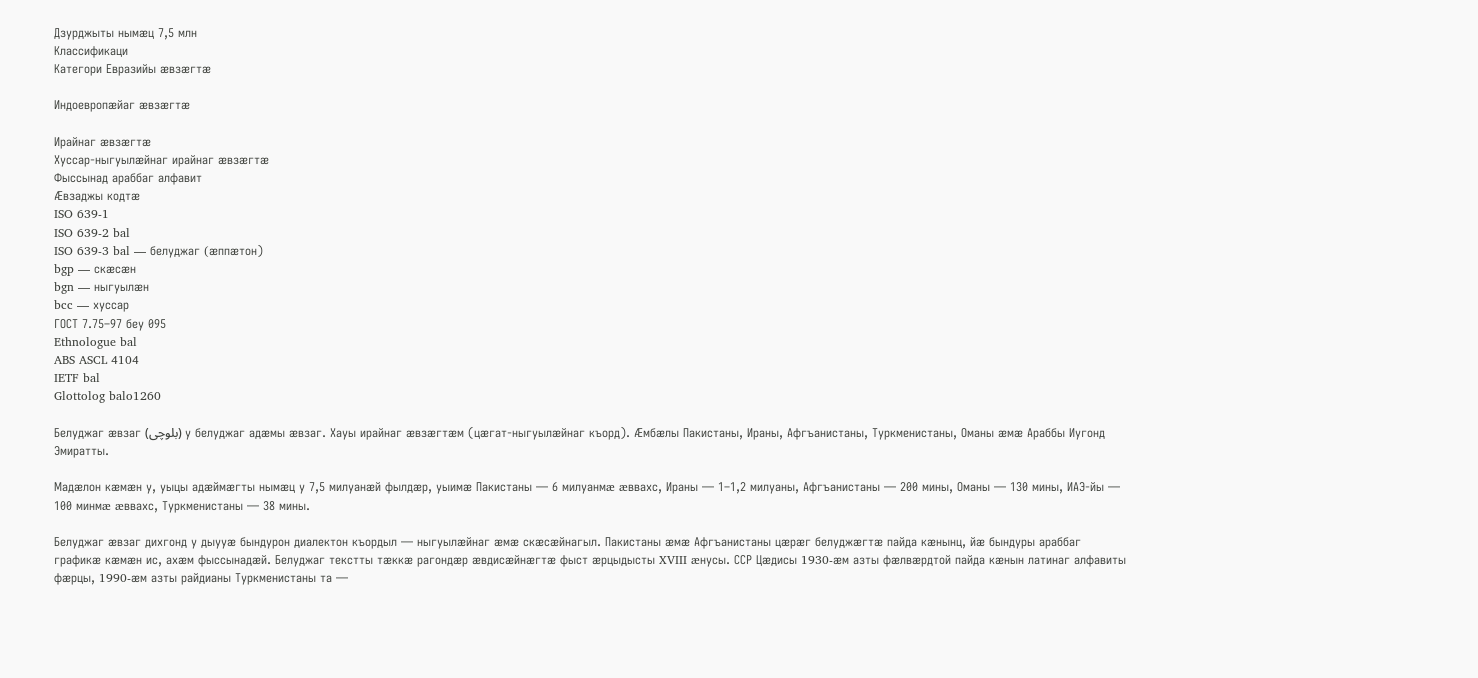Дзурджыты нымæц 7,5 млн
Классификаци
Категори Евразийы æвзæгтæ

Индоевропæйаг æвзæгтæ

Ирайнаг æвзæгтæ
Хуссар-ныгуылæйнаг ирайнаг æвзæгтæ
Фыссынад араббаг алфавит
Æвзаджы кодтæ
ISO 639-1
ISO 639-2 bal
ISO 639-3 bal — белуджаг (æппæтон)
bgp — скæсæн
bgn — ныгуылæн
bcc — хуссар
ГОСТ 7.75–97 беу 095
Ethnologue bal
ABS ASCL 4104
IETF bal
Glottolog balo1260

Белуджаг æвзаг (بلوچی) у белуджаг адæмы æвзаг. Хауы ирайнаг æвзæгтæм (цæгат-ныгуылæйнаг къорд). Æмбæлы Пакистаны, Ираны, Афгъанистаны, Туркменистаны, Оманы æмæ Араббы Иугонд Эмиратты.

Мадæлон кæмæн у, уыцы адæймæгты нымæц у 7,5 милуанæй фылдæр, уыимæ Пакистаны — 6 милуанмæ æввахс, Ираны — 1–1,2 милуаны, Афгъанистаны — 200 мины, Оманы — 130 мины, ИАЭ-йы — 100 минмæ æввахс, Туркменистаны — 38 мины.

Белуджаг æвзаг дихгонд у дыууæ бындурон диалектон къордыл — ныгуылæйнаг æмæ скæсæйнагыл. Пакистаны æмæ Афгъанистаны цæрæг белуджæгтæ пайда кæнынц, йæ бындуры араббаг графикæ кæмæн ис, ахæм фыссынадæй. Белуджаг текстты тæккæ рагондæр æвдисæйнæгтæ фыст æрцыдысты XVIII æнусы. ССР Цæдисы 1930-æм азты фæлвæрдтой пайда кæнын латинаг алфавиты фæрцы, 1990-æм азты райдианы Туркменистаны та —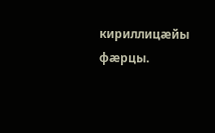кириллицæйы фæрцы.